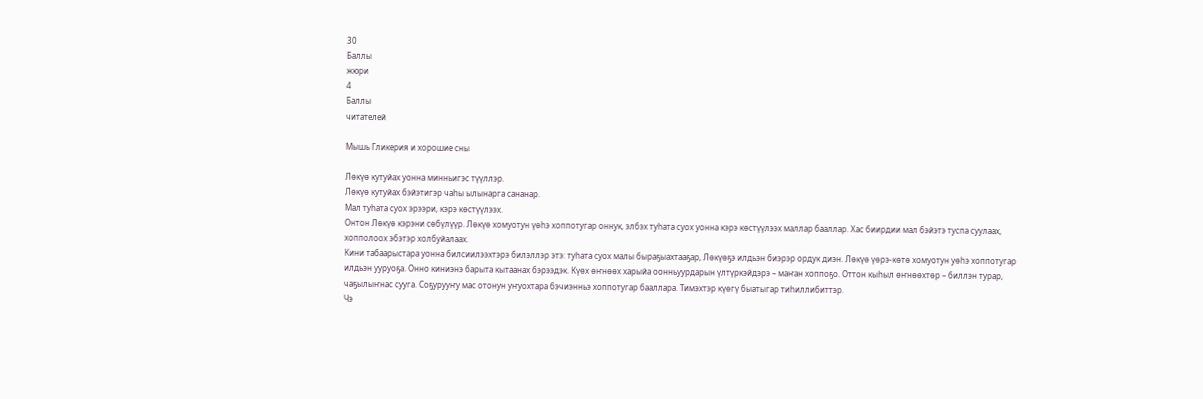30
Баллы
жюри
4
Баллы
читателей

Мышь Гликерия и хорошие сны

Лөкүө кутуйах уонна минньигэс түүллэр.
Лөкүө кутуйах бэйэтигэр чаһы ылынарга сананар.
Мал туһата суох эрээри, кэрэ көстүүлээх.
Онтон Лөкүө кэрэни сөбүлүүр. Лөкүө хомуотун үөһэ хоппотугар оннук, элбэх туһата суох уонна кэрэ көстүүлээх маллар бааллар. Хас биирдии мал бэйэтэ туспа суулаах, хопполоох эбэтэр холбуйалаах.
Кини табаарыстара уонна билсиилээхтэрэ билэллэр этэ: туһата суох малы быраҕыахтааҕар, Лөкүөҕэ илдьэн биэрэр ордук диэн. Лөкүө үөрэ-көтө хомуотун уөһэ хоппотугар илдьэн ууруоҕа. Онно киниэнэ барыта кытаанах бэрээдэк. Күөх өҥнөөх харыйа оонньуурдарын үлтүркэйдэрэ – маҥан хоппоҕо. Оттон кыһыл өҥнөөхтөр – биллэн турар, чаҕылыҥнас сууга. Соҕурууҥу мас отонун уҥуохтара бэчиэнньэ хоппотугар бааллара. Тимэхтэр күөгү быатыгар тиһиллибиттэр.
Чэ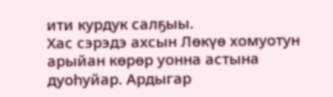ити курдук салҕыы.
Хас сэрэдэ ахсын Лөкүө хомуотун арыйан көрөр уонна астына дуоһуйар. Ардыгар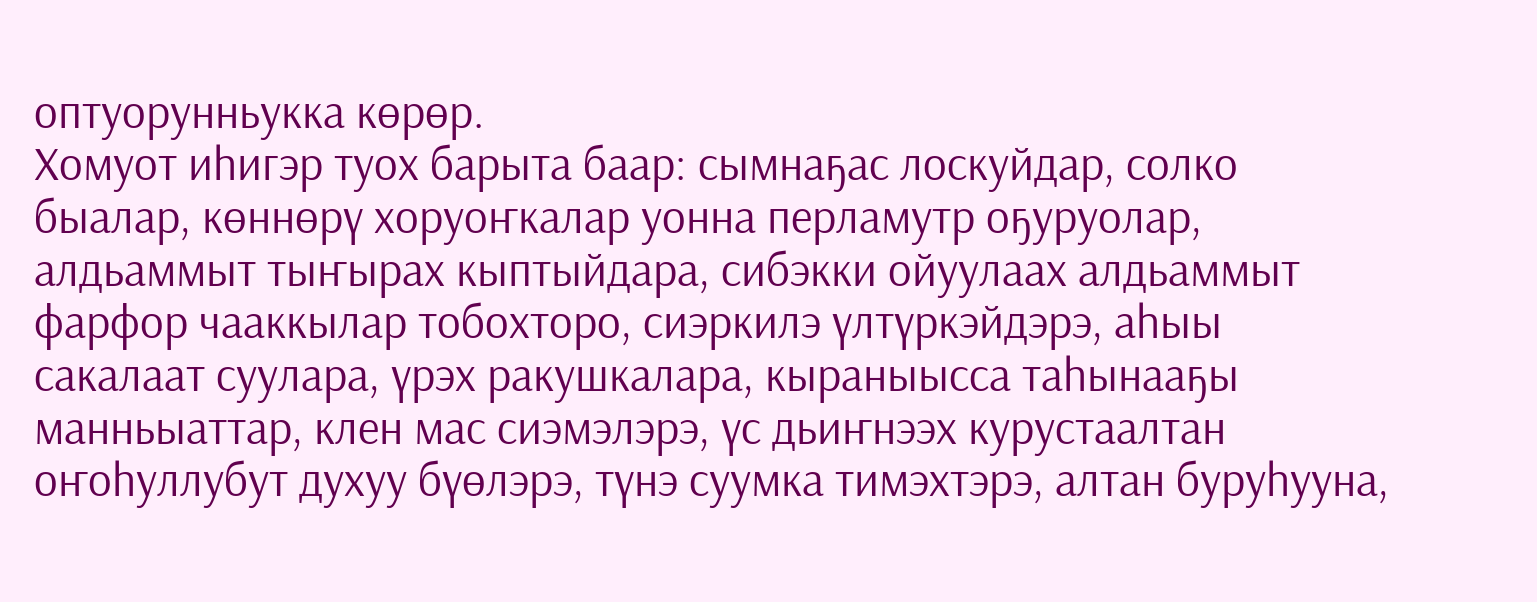оптуорунньукка көрөр.
Хомуот иһигэр туох барыта баар: сымнаҕас лоскуйдар, солко быалар, көннөрү хоруоҥкалар уонна перламутр оҕуруолар, алдьаммыт тыҥырах кыптыйдара, сибэкки ойуулаах алдьаммыт фарфор чааккылар тобохторо, сиэркилэ үлтүркэйдэрэ, аһыы сакалаат суулара, үрэх ракушкалара, кыраныысса таһынааҕы манньыаттар, клен мас сиэмэлэрэ, үс дьиҥнээх курустаалтан оҥоһуллубут духуу бүөлэрэ, түнэ суумка тимэхтэрэ, алтан буруһууна,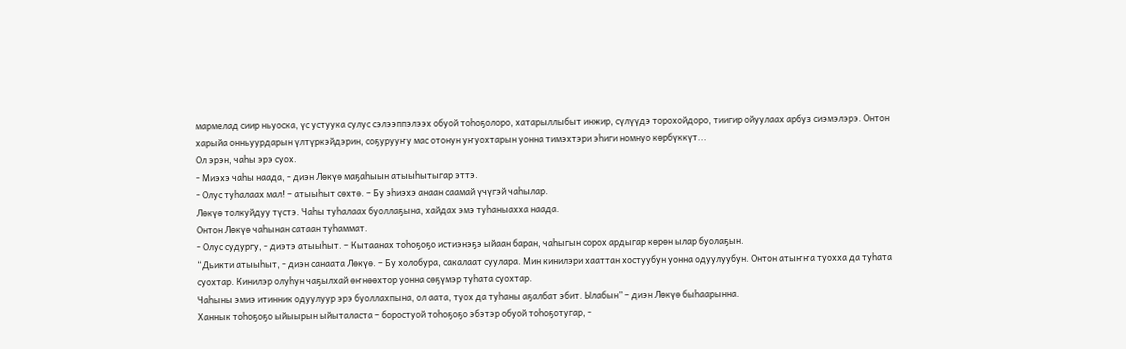мармелад сиир ньуоска, үс устуука сулус сэлээппэлээх обуой тоһоҕолоро, хатарыллыбыт инжир, сүлүүдэ торохойдоро, тиигир ойуулаах арбуз сиэмэлэрэ. Онтон харыйа онньуурдарын үлтүркэйдэрин, соҕурууҥу мас отонун уҥуохтарын уонна тимэхтэри эһиги номнуо көрбүккүт...
Ол эрэн, чаһы эрэ суох.
- Миэхэ чаһы наада, - диэн Лөкүө маҕаһыын атыыһытыгар эттэ.
- Олус туһалаах мал! – атыыһыт сөхтө. – Бу эһиэхэ анаан саамай үчүгэй чаһылар.
Лөкүө толкуйдуу түстэ. Чаһы туһалаах буоллаҕына, хайдах эмэ туһаныахха наада.
Онтон Лөкүө чаһынан сатаан туһаммат.
- Олус судургу, - диэтэ атыыһыт. – Кытаанах тоһоҕоҕо истиэнэҕэ ыйаан баран, чаһыгын сорох ардыгар көрөн ылар буолаҕын.
“Дьикти атыыһыт, - диэн санаата Лөкүө. – Бу холобура, сакалаат суулара. Мин кинилэри хааттан хостуубун уонна одуулуубун. Онтон атыҥҥа туохха да туһата суохтар. Кинилэр олуһун чаҕылхай өҥнөөхтор уонна сөҕүмэр туһата суохтар.
Чаһыны эмиэ итинник одуулуур эрэ буоллахпына, ол аата, туох да туһаны аҕалбат эбит. Ылабын” – диэн Лөкүө быһаарынна.
Ханнык тоһоҕоҕо ыйыырын ыйыталаста – боростуой тоһоҕоҕо эбэтэр обуой тоһоҕотугар, -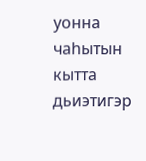уонна чаһытын кытта дьиэтигэр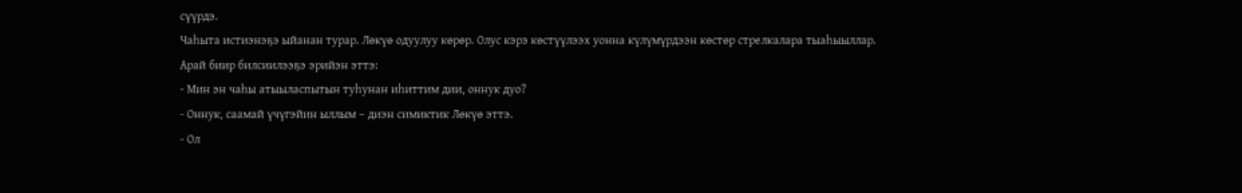сүүрдэ.
Чаһыта истиэнэҕэ ыйанан турар. Лөкүө одуулуу көрөр. Олус кэрэ көстүүлээх уонна күлүмүрдээн көстөр стрелкалара тыаһыыллар.
Арай биир билсиилээҕэ эрийэн эттэ:
- Мин эн чаһы атыыласпытын туһунан иһиттим дии, оннук дуо?
- Оннук, саамай үчүгэйин ыллым – диэн симиктик Лөкүө эттэ.
- Ол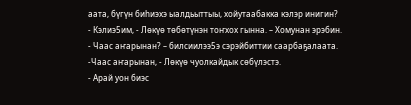аата, бүгүн биһиэхэ ыалдьыттыы, хойутаабакка кэлэр инигин?
- Кэлиэ5им, - Лөкүө төбөтүнэн тоҥхох гынна. – Хомунан эрэбин.
- Чаас аҥарынан? – билсиилээ5э сэрэйбиттии саарбаҕалаата.
-Чаас аҥарынан, - Лөкүө чуолкайдык сөбүлэстэ.
- Арай уон биэс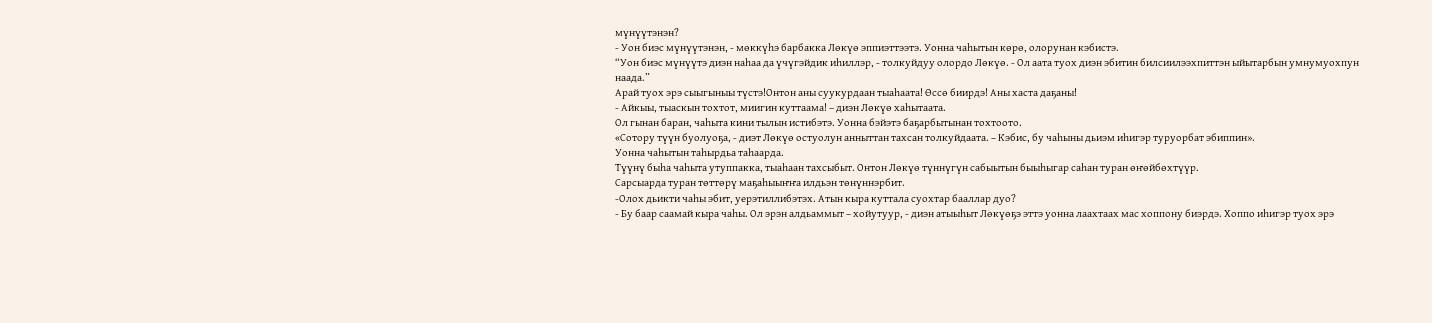мүнүүтэнэн?
- Уон биэс мүнүүтэнэн, - мөккүһэ барбакка Лөкүө эппиэттээтэ. Уонна чаһытын көрө, олорунан кэбистэ.
“Уон биэс мүнүүтэ диэн наһаа да үчүгэйдик иһиллэр, - толкуйдуу олордо Лөкүө. - Ол аата туох диэн эбитин билсиилээхпиттэн ыйытарбын умнумуохпун наада.”
Арай туох эрэ сыыгыныы түстэ!Онтон аны суукурдаан тыаһаата! Өссө биирдэ! Аны хаста даҕаны!
- Айкыы, тыаскын тохтот, миигин куттаама! – диэн Лөкүө хаһытаата.
Ол гынан баран, чаһыта кини тылын истибэтэ. Уонна бэйэтэ баҕарбытынан тохтоото.
«Сотору түүн буолуоҕа, - диэт Лөкүө остуолун анныттан тахсан толкуйдаата. – Кэбис, бу чаһыны дьиэм иһигэр туруорбат эбиппин».
Уонна чаһытын таһырдьа таһаарда.
Түүнү быһа чаһыта утуппакка, тыаһаан тахсыбыт. Онтон Лөкүө түннүгүн сабыытын быыһыгар саһан туран өҥөйбөхтүүр.
Сарсыарда туран төттөрү маҕаһыыҥҥа илдьэн төнүннэрбит.
-Олох дьикти чаһы эбит, уерэтиллибэтэх. Атын кыра куттала суохтар бааллар дуо?
- Бу баар саамай кыра чаһы. Ол эрэн алдьаммыт – хойутуур, - диэн атыыһыт Лөкүөҕэ эттэ уонна лаахтаах мас хоппону биэрдэ. Хоппо иһигэр туох эрэ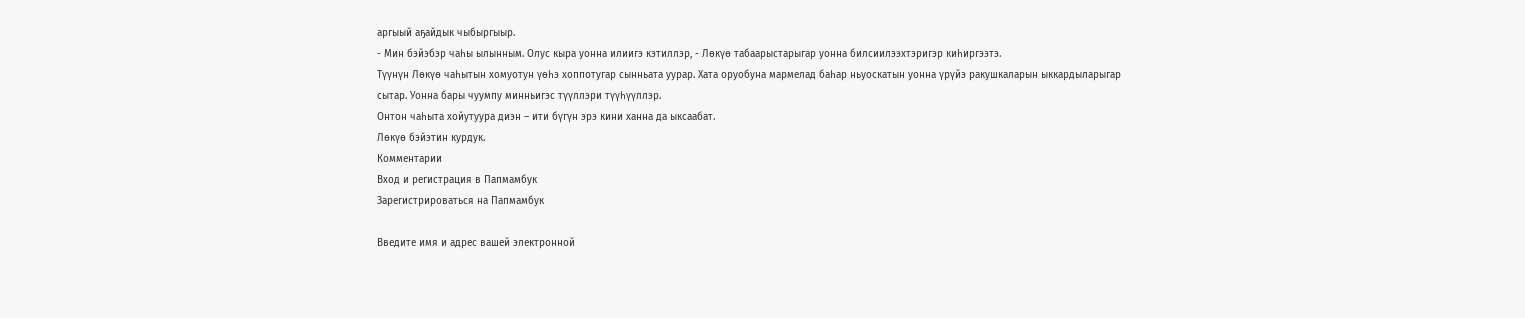аргыый аҕайдык чыбыргыыр.
- Мин бэйэбэр чаһы ылынным. Олус кыра уонна илиигэ кэтиллэр, - Лөкүө табаарыстарыгар уонна билсиилээхтэригэр киһиргээтэ.
Түүнүн Лөкүө чаһытын хомуотун үөһэ хоппотугар сынньата уурар. Хата оруобуна мармелад баһар ньуоскатын уонна үрүйэ ракушкаларын ыккардыларыгар сытар. Уонна бары чуумпу минньигэс түүллэри түүһүүллэр.
Онтон чаһыта хойутуура диэн – ити бүгүн эрэ кини ханна да ыксаабат.
Лөкүө бэйэтин курдук.
Комментарии
Вход и регистрация в Папмамбук
Зарегистрироваться на Папмамбук

Введите имя и адрес вашей электронной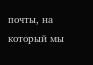почты, на который мы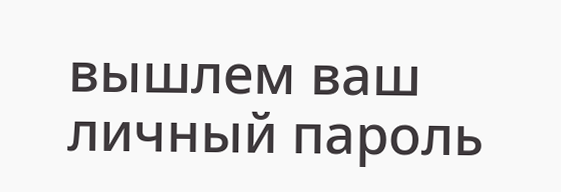вышлем ваш личный пароль